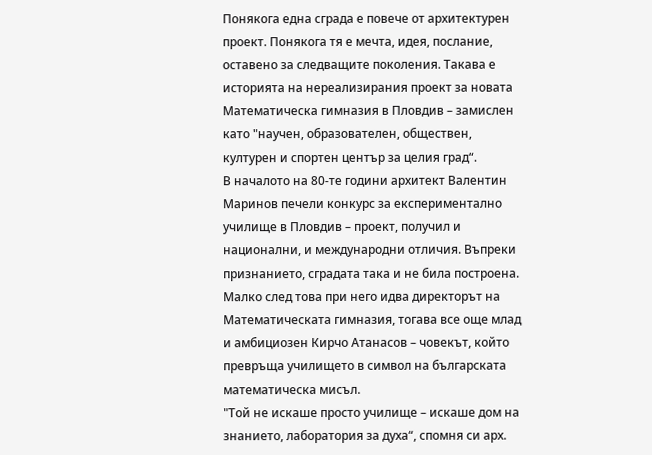Понякога една сграда е повече от архитектурен проект. Понякога тя е мечта, идея, послание, оставено за следващите поколения. Такава е историята на нереализирания проект за новата Математическа гимназия в Пловдив – замислен като "научен, образователен, обществен, културен и спортен център за целия град“.
В началото на 80-те години архитект Валентин Маринов печели конкурс за експериментално училище в Пловдив – проект, получил и национални, и международни отличия. Въпреки признанието, сградата така и не била построена. Малко след това при него идва директорът на Математическата гимназия, тогава все още млад и амбициозен Кирчо Атанасов – човекът, който превръща училището в символ на българската математическа мисъл.
"Той не искаше просто училище – искаше дом на знанието, лаборатория за духа“, спомня си арх.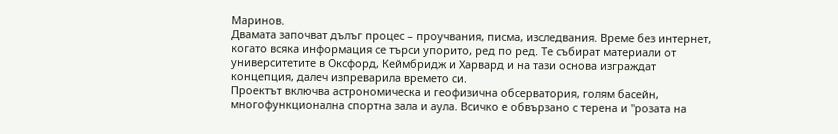Маринов.
Двамата започват дълъг процес – проучвания, писма, изследвания. Време без интернет, когато всяка информация се търси упорито, ред по ред. Те събират материали от университетите в Оксфорд, Кеймбридж и Харвард и на тази основа изграждат концепция, далеч изпреварила времето си.
Проектът включва астрономическа и геофизична обсерватория, голям басейн, многофункционална спортна зала и аула. Всичко е обвързано с терена и "розата на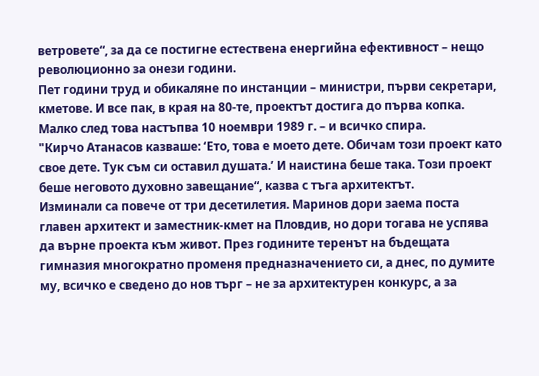ветровете“, за да се постигне естествена енергийна ефективност – нещо революционно за онези години.
Пет години труд и обикаляне по инстанции – министри, първи секретари, кметове. И все пак, в края на 80-те, проектът достига до първа копка. Малко след това настъпва 10 ноември 1989 г. – и всичко спира.
"Кирчо Атанасов казваше: ‘Ето, това е моето дете. Обичам този проект като свое дете. Тук съм си оставил душата.’ И наистина беше така. Този проект беше неговото духовно завещание“, казва с тъга архитектът.
Изминали са повече от три десетилетия. Маринов дори заема поста главен архитект и заместник-кмет на Пловдив, но дори тогава не успява да върне проекта към живот. През годините теренът на бъдещата гимназия многократно променя предназначението си, а днес, по думите му, всичко е сведено до нов търг – не за архитектурен конкурс, а за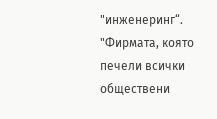"инженеринг“.
"Фирмата, която печели всички обществени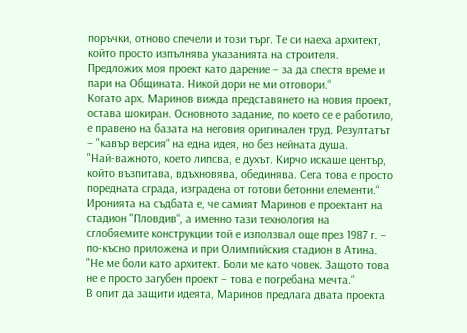поръчки, отново спечели и този търг. Те си наеха архитект, който просто изпълнява указанията на строителя. Предложих моя проект като дарение – за да спестя време и пари на Общината. Никой дори не ми отговори.“
Когато арх. Маринов вижда представянето на новия проект, остава шокиран. Основното задание, по което се е работило, е правено на базата на неговия оригинален труд. Резултатът – "кавър версия“ на една идея, но без нейната душа.
"Най-важното, което липсва, е духът. Кирчо искаше център, който възпитава, вдъхновява, обединява. Сега това е просто поредната сграда, изградена от готови бетонни елементи.“
Иронията на съдбата е, че самият Маринов е проектант на стадион "Пловдив“, а именно тази технология на сглобяемите конструкции той е използвал още през 1987 г. – по-късно приложена и при Олимпийския стадион в Атина.
"Не ме боли като архитект. Боли ме като човек. Защото това не е просто загубен проект – това е погребана мечта.“
В опит да защити идеята, Маринов предлага двата проекта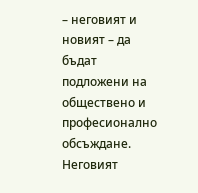– неговият и новият – да бъдат подложени на обществено и професионално обсъждане. Неговият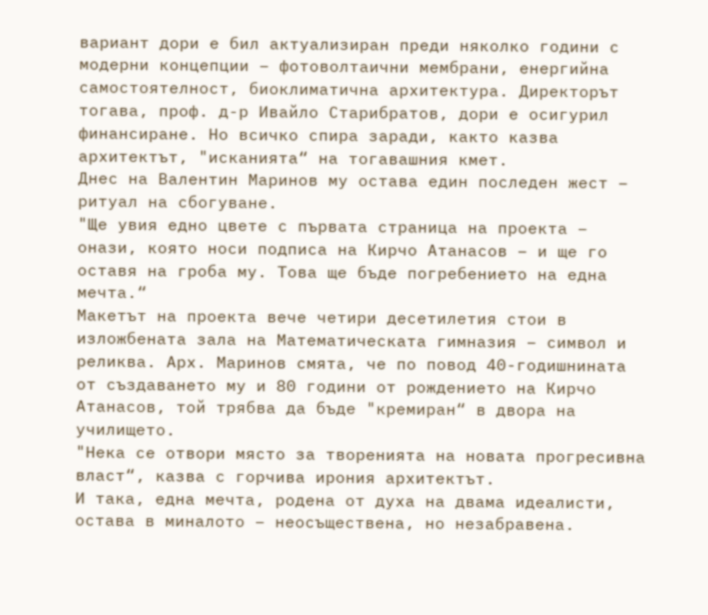вариант дори е бил актуализиран преди няколко години с модерни концепции – фотоволтаични мембрани, енергийна самостоятелност, биоклиматична архитектура. Директорът тогава, проф. д-р Ивайло Старибратов, дори е осигурил финансиране. Но всичко спира заради, както казва архитектът, "исканията“ на тогавашния кмет.
Днес на Валентин Маринов му остава един последен жест – ритуал на сбогуване.
"Ще увия едно цвете с първата страница на проекта – онази, която носи подписа на Кирчо Атанасов – и ще го оставя на гроба му. Това ще бъде погребението на една мечта.“
Макетът на проекта вече четири десетилетия стои в изложбената зала на Математическата гимназия – символ и реликва. Арх. Маринов смята, че по повод 40-годишнината от създаването му и 80 години от рождението на Кирчо Атанасов, той трябва да бъде "кремиран“ в двора на училището.
"Нека се отвори място за творенията на новата прогресивна власт“, казва с горчива ирония архитектът.
И така, една мечта, родена от духа на двама идеалисти, остава в миналото – неосъществена, но незабравена.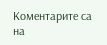Коментарите са на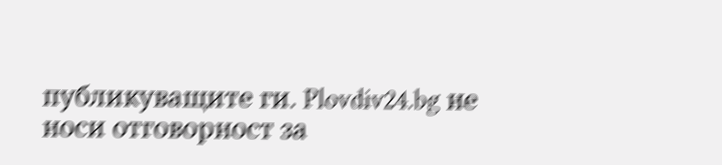публикуващите ги. Plovdiv24.bg не носи отговорност за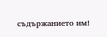съдържанието им!